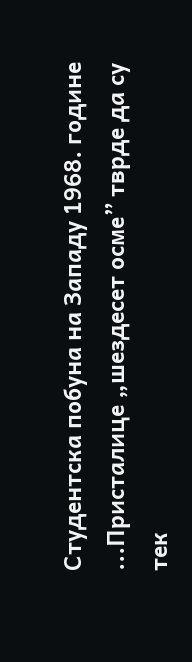Студентска побуна на Западу 1968. године
...Присталице „шездесет осме” тврде да су тек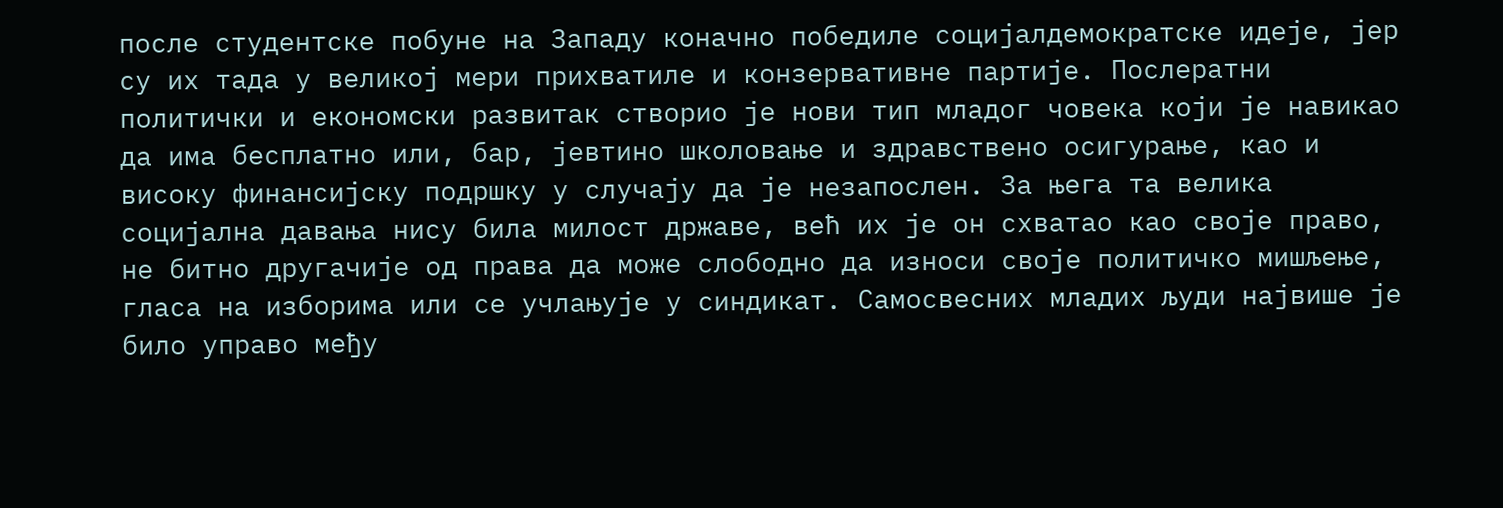после студентске побуне на Западу коначно победиле социјалдемократске идеје, јер су их тада у великој мери прихватиле и конзервативне партије. Послератни политички и економски развитак створио је нови тип младог човека који је навикао да има бесплатно или, бар, јевтино школовање и здравствено осигурање, као и високу финансијску подршку у случају да је незапослен. За њега та велика социјална давања нису била милост државе, већ их је он схватао као своје право, не битно другачије од права да може слободно да износи своје политичко мишљење, гласа на изборима или се учлањује у синдикат. Самосвесних младих људи највише је било управо међу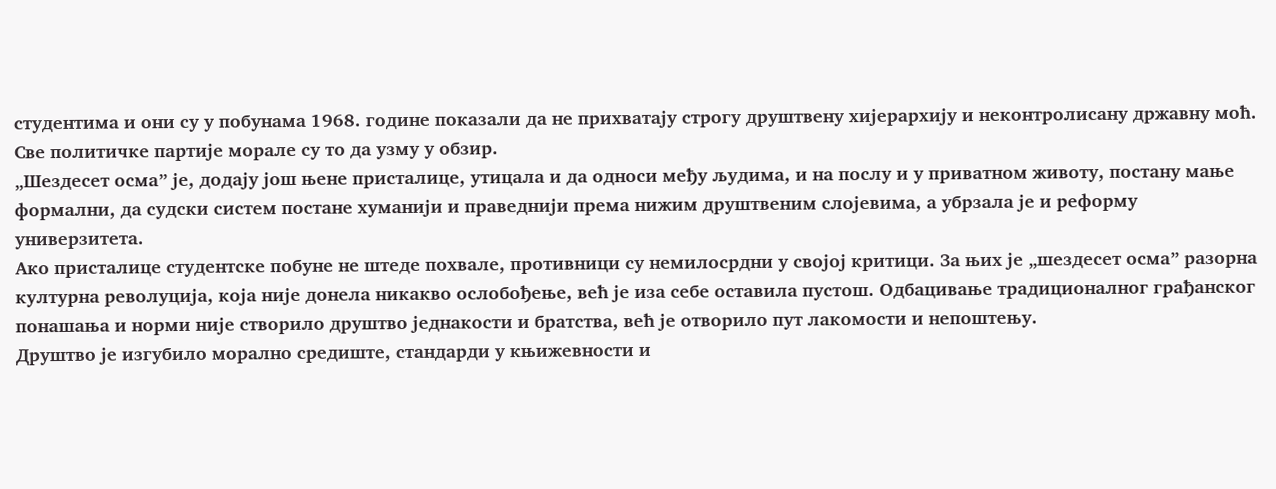студентима и они су у побунама 1968. године показали да не прихватају строгу друштвену хијерархију и неконтролисану државну моћ. Све политичке партије морале су то да узму у обзир.
„Шездесет осма” је, додају још њене присталице, утицала и да односи међу људима, и на послу и у приватном животу, постану мање формални, да судски систем постане хуманији и праведнији према нижим друштвеним слојевима, а убрзала је и реформу универзитета.
Ако присталице студентске побуне не штеде похвале, противници су немилосрдни у својој критици. За њих је „шездесет осма” разорна културна револуција, која није донела никакво ослобођење, већ је иза себе оставила пустош. Одбацивање традиционалног грађанског понашања и норми није створило друштво једнакости и братства, већ је отворило пут лакомости и непоштењу.
Друштво је изгубило морално средиште, стандарди у књижевности и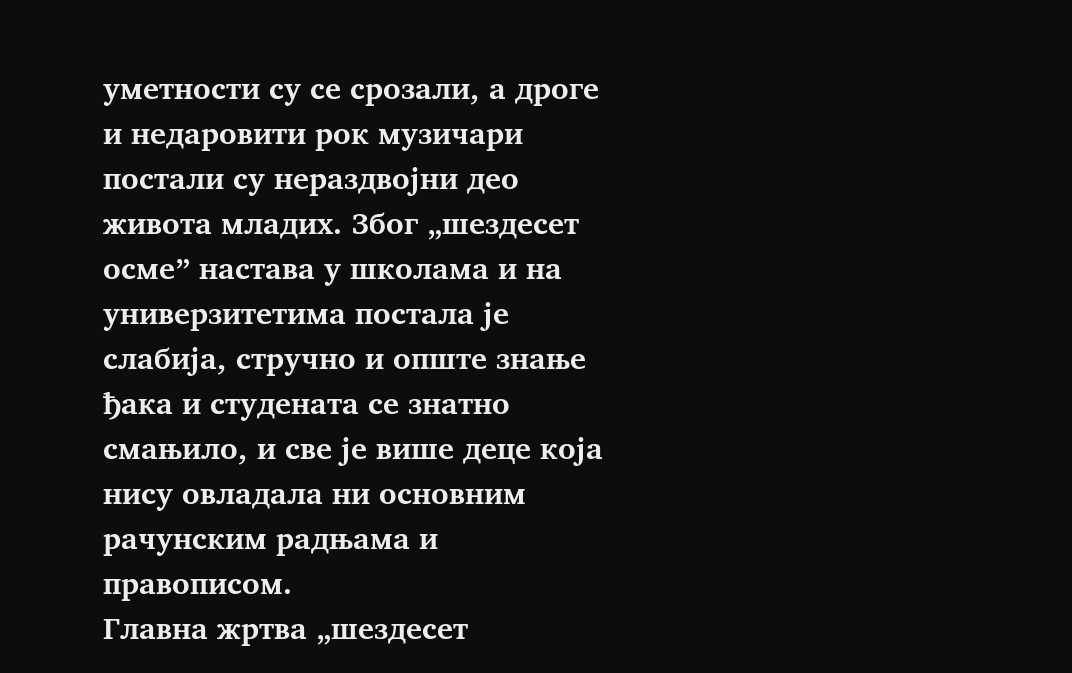уметности су се срозали, а дроге и недаровити рок музичари постали су нераздвојни део живота младих. Због „шездесет осме” настава у школама и на универзитетима постала је слабија, стручно и опште знање ђака и студената се знатно смањило, и све је више деце која нису овладала ни основним рачунским радњама и правописом.
Главна жртва „шездесет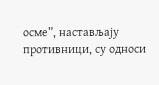осме”, настављају противници, су односи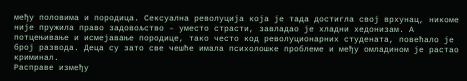међу половима и породица. Сексуална револуција која је тада достигла свој врхунац, никоме није пружила право задовољство – уместо страсти, завладао је хладни хедонизам. А потцењивање и исмејавање породице, тако често код револуционарних студената, повећало је број развода. Деца су зато све чешће имала психолошке проблеме и међу омладином је растао криминал.
Расправе између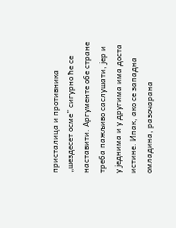присталица и противника „шездесет осме” сигурно ће се наставити. Аргументе обе стране треба пажљиво саслушати, јер и у једнима и у другима има доста истине. Ипак, ако се западна омладина, разочарана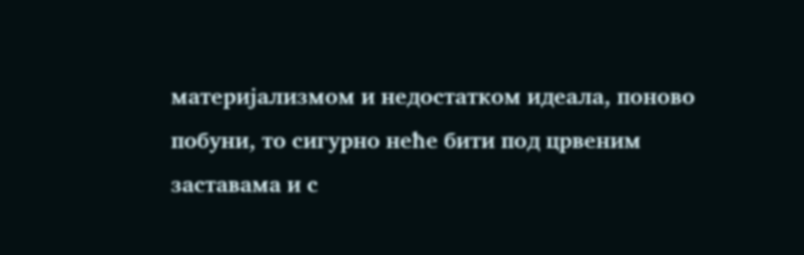материјализмом и недостатком идеала, поново побуни, то сигурно неће бити под црвеним заставама и с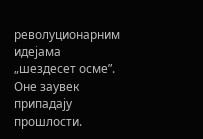револуционарним идејама „шездесет осме”. Оне заувек припадају прошлости.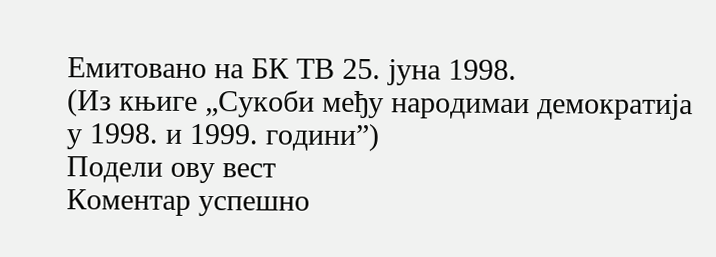Емитовано на БК ТВ 25. јуна 1998.
(Из књиге „Сукоби међу народимаи демократија у 1998. и 1999. години”)
Подели ову вест
Комeнтар успeшно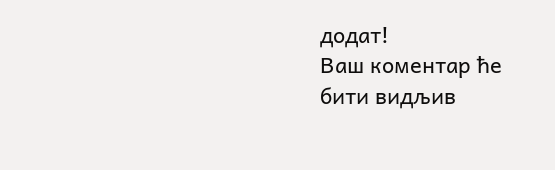додат!
Ваш комeнтар ћe бити видљив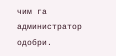чим га администратор одобри.